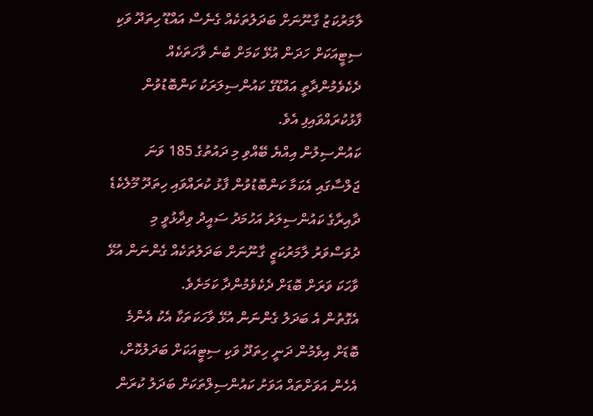ލާމަރުކަޒު ގާނޫނަށް ބަދަލުތަކެއް ގެނެސް އައްޑޫ ހިތަދޫ ވަކި ސިޓީއަކަށް ހަދަން އުޅޭ ކަމަށް ބުނެ ވާހަތަކެއް ދެކެވެމުންދާތީ އައްޑޫގެ ކައުންސިލަރަކު ކަންބޮޑުވުން ފާޅުކުރައްވައިފި އެވެ.
ކައުންސިލުން އިއްޔެ ބޭއްވި މި ދައުތުގެ 185 ވަނަ ޖަލްސާގައި އެކަމާ ކަންބޮޑުވުން ފާޅު ކުރައްވައި ހިތަދޫ މޫލެކެޑެ ދާއިރާގެ ކައުންސިލަރު އަހުމަދު ސައީދު ވިދާޅުވީ މި ދުވަސްވަރު ލާމަރުކަޒީ ގާނޫނަށް ބަދަލުތަކެއް ގެންނަން އުޅޭ ވާހަކަ ވަރަށް ބޮޑަށް ދެކެވެމުންދާ ކަމަށެވެ.
އެގޮތުން އެ ބަދަލު ގެންނަން އުޅޭ ވާހަކަތަކާ އެކު އެންމެ ބޮޑަށް އިވެމުން ދަނީ ހިތަދޫ ވަކި ސިޓީއަކަށް ބަދަލުކޮށް، އެހެން އަވަށްތައް އަވަށު ކައުންސިލްތަކަށް ބަދަލު ކުރަން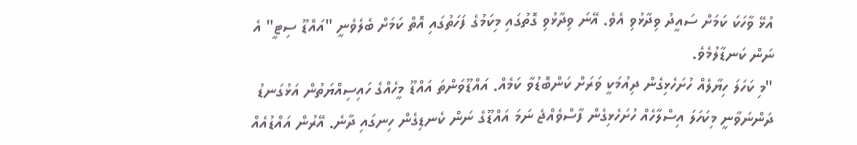އުޅޭ ވާހަކަ ކަމަށް ސައީދު ވިދާޅުވި އެވެ. އޭނަ ވިދާޅުވި ގޮތުގައި މިކަމުގެ ފަހަތުގައި އޮތް ކަމަށް ބެލެވެނީ "އައްޑޫ ސިޓީ" އެ ނަން ކަނޑާލުމެވެ.
"މި ކަހަލަ ހިޔާލެއް ހުށަހެޅިގެން ދިއުމަކީ ވަރަށް ކަންބޮޑުވާ ކަމެއް. އައްޑޫވަންތަ އައްޑޫ މީހެއްގެ ހައިސިއްޔަތުން އަޅުގަނޑު ދަންނަވާނީ މިކަހަލަ އިސްލާހެއް ހުށަހެޅިގެން ފާސްވެއްޖެ ނަމަ އައްޑޫގެ ނަން ކެނޑިގެން ހިނގައި ދާނެ. އޭރުން އައްޑުއެއް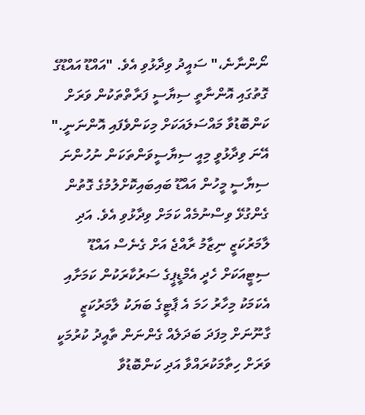ނޯންނާނެ،" ސައީދު ވިދާޅުވި އެވެ. "އައްޑޫ އައްޑޫގެ ގޮތުގައި އޮންނާތީ ސިޔާސީ ފަރާތްތަކުން ވަރަށް ކަންބޮޑުވާ މައްސަލައަކަށް މިކަންވެފައި އޮންނަނީ."
އޭނަ ވިދާޅުވީ މިއީ ސިޔާސީވަންތަކަން ނުހުންނަ ސިޔާސީ މީހުން އައްޑޫ ބައިބައިކޮށްލުމުގެ ގޮތުން ގެންގުޅޭ ވިސްނުމެއް ކަމަށް ވިދާޅުވި އެވެ. އަދި ލާމަރުކަޒީ ނިޒާމު ރާއްޖެ އަށް ގެނެސް އައްޑޫ ސިޓީއަކަށް ހެދީ އެމްޑީޕީގެ ސަރުކާރަކުން ކަމަށާއި އެކަމަކު މިހާރު ހަމަ އެ ޕާޓީގެ ބަޔަކު ލާމަރުކަޒީ ގާނޫނަށް މިފަދަ ބަދަލެއް ގެންނަން ތާއީދު ކުރުމަކީ ވަރަށް ހިތާމަކުރައްވާ އަދި ކަންބޮޑުވާ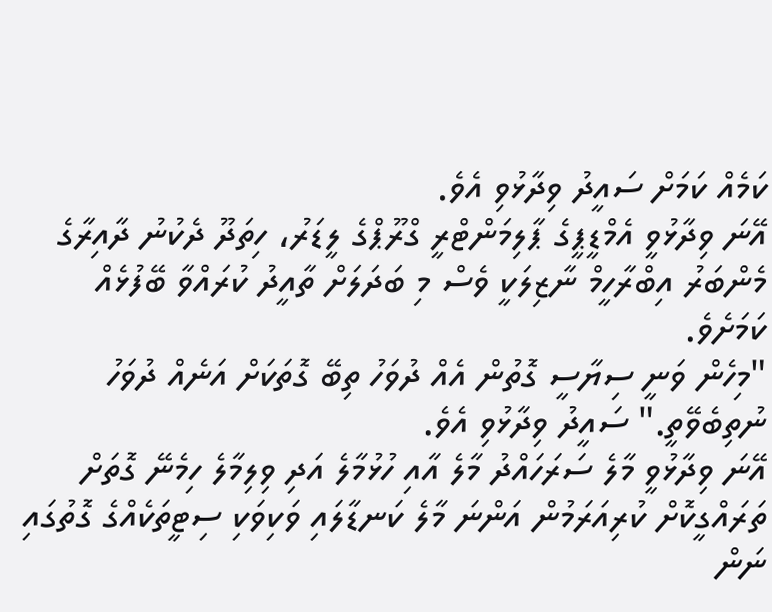ކަމެއް ކަމަށް ސައީދު ވިދާޅުވި އެވެ.
އޭނަ ވިދާޅުވީ އެމްޑީޕީގެ ޕާލިމަންޓްރީ ގްރޫޕްގެ ލީޑަރު، ހިތަދޫ ދެކުނު ދާއިރާގެ މެންބަރު އިބްރާހީމް ނާޒިލަކީ ވެސް މި ބަދަލަށް ތާއީދު ކުރައްވާ ބޭފުޅެއް ކަމަށެވެ.
"މިހެން ވަނީ ސިޔާސީ ގޮތުން އެއް ދުވަހު ތިބޭ ގޮތަކަށް އަނެއް ދުވަހު ނުތިބެވޭތީ." ސައީދު ވިދާޅުވި އެވެ.
އޭނަ ވިދާޅުވީ މާލެ ސަރަހައްދު މާލެ އާއި ހުޅުމާލެ އަދި ވިލިމާލެ ހިމެނޭ ގޮތަށް ތަރައްގީކޮށް ކުރިއަރަމުން އަންނަ މާލެ ކަނޑާލައި ވަކިވަކި ސިޓީތަކެއްގެ ގޮތުގައި ނަން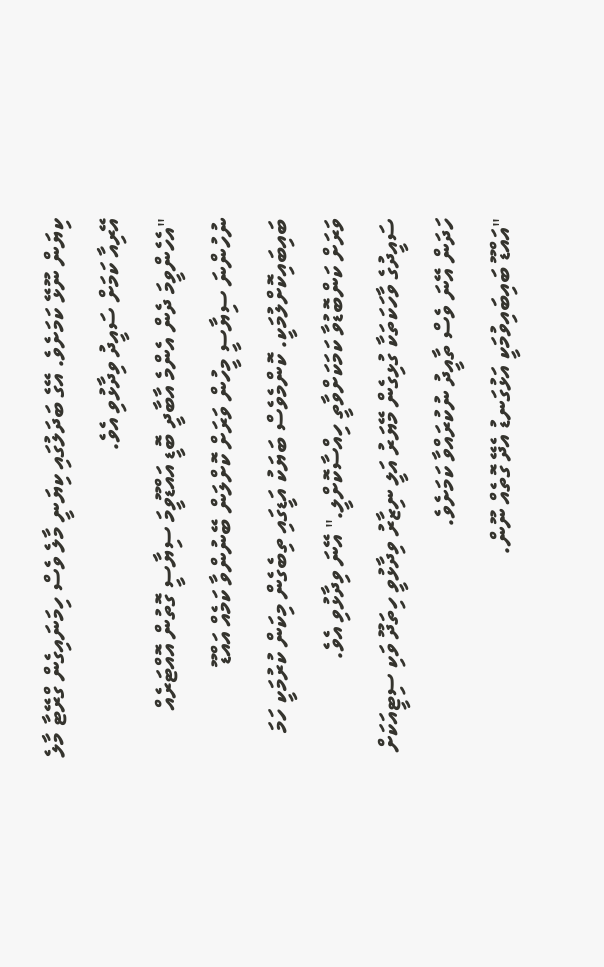ކިޔަން ނޫޅޭ ކަމަށެވެ. އޭގެ ބަދަލުގައި ކިޔަނީ މާލެ ވެސް ހިމަނައިގެން ގްރޭޓާ މާލެ އޭރިއާ ކަމަށް ސައީދު ވިދާޅުވި އެވެ.
"އެހެންވީމަ ދެން އެންމެ އާބާދީ ބޮޑީ އައްޑޫވީމަ ސިޔާސީ ގޮތުން އޮއްޓަރެއް ނުހުންނަ ސިޔާސީ މީހުން ވަރަށް ކޮށްލަން ބޭނުންވާ ކަމެއް އައްޑޫ ބައިބައިކޮށްލުމަކީ. ކޮންމެވެސް ބަޔަކު އަޑީގައި ތިބެގެން މިކަން ކުރުމަކީ ހަމަ ވަރަށް ކަންބޮޑުވާ ކަމަކަށްވާތީ ހިއްސާކޮށްލީ." އޭނަ ވިދާޅުވި އެވެ.
ސައީދުގެ ވާހަކަތަކާ ގުޅިގެން މޭޔަރު އަލީ ނިޒާރު ވިދާޅުވީ ހިތަދޫ ވަކި ސިޓީއަކަށް ހަދަން އޭނަ ވެސް ތާއީދު ނުކުރައްވާ ކަމަށެވެ.
"އައްޑޫ ބައިބައިވުމަކީ އަޅުގަނޑު އެދޭ ގޮތެއް ނޫން.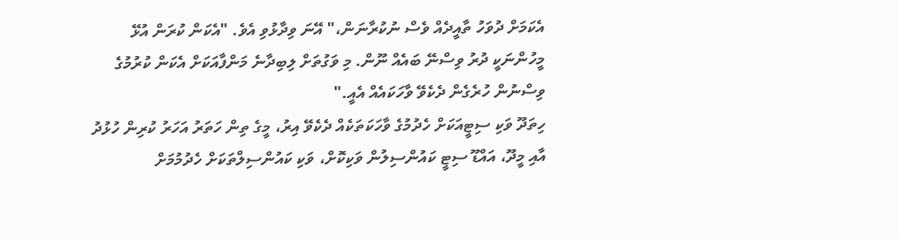އެކަމަށް ދުވަހު ތާއީދެއް ވެސް ނުކުރާނަން،" އޭނަ ވިދާޅުވި އެވެ. "އެކަން ކުރަން އުޅޭ މީހުންނަކީ ދުރު ވިސްނޭ ބައެއް ނޫން. މި ވަގުތަށް ލިބިދާނެ މަންފާއަކަށް އެކަން ކުރުމުގެ ވިސްނުން ހުރެގެން ދެކެވޭ ވާހަކައެއް އެއީ."
ހިތަދޫ ވަކި ސިޓީއަކަށް ހެދުމުގެ ވާހަކަތަކެއް ދެކެވޭ އިރު، މީގެ ތިން ހަތަރު އަހަރު ކުރިން ހުޅުދު އާއި މީދޫ، އައްޑޫ ސިޓީ ކައުންސިލުން ވަކިކޮށް، ވަކި ކައުންސިލްތަކަށް ހެދުމުމަށް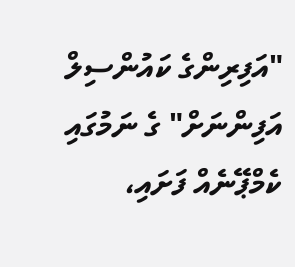"އަފިރިންގެ ކައުންސިލް އަފިންނަށް" ގެ ނަމުގައި ކެމްޕޭނެއް ފަށައި،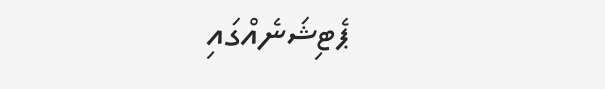ޕެޓިޝަނެއްގައި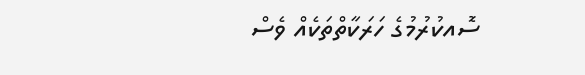ސޮއކުރުމުގެ ހަރަކާތްތަކެއް ވެސް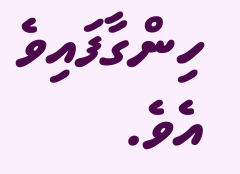ހިންގާފައިވެ އެވެ.